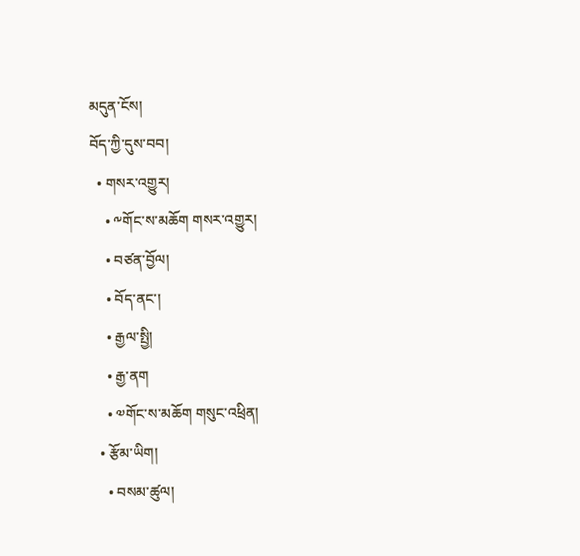མདུན་ངོས།
བོད་ཀྱི་དུས་བབ།
  • གསར་འགྱུར།
    • ༸གོང་ས་མཆོག གསར་འགྱུར།
    • བཙན་བྱོལ།
    • བོད་ནང་།
    • རྒྱལ་སྤྱི།
    • རྒྱ་ནག
    • ༧གོང་ས་མཆོག གསུང་འཕྲིན།
  • རྩོམ་ཡིག།
    • བསམ་ཚུལ།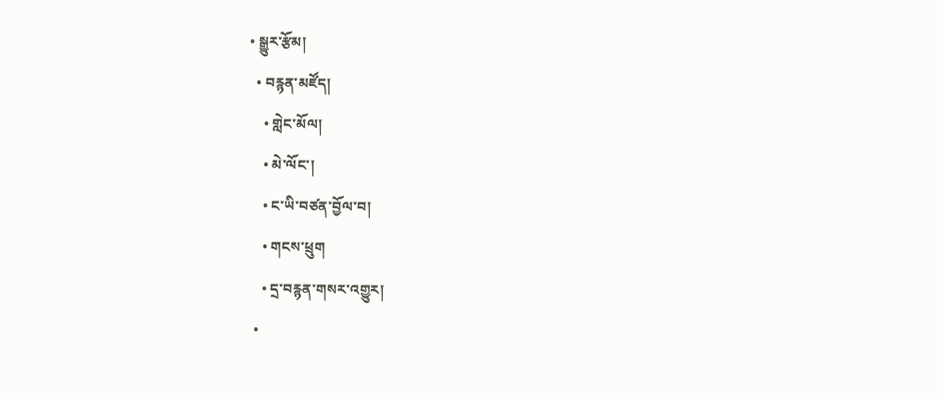• སྒྱུར་རྩོམ།
  • བརྙན་མཛོད།
    • གླེང་མོལ།
    • མེ་ལོང་།
    • ང་ཡི་བཙན་བྱོལ་བ།
    • གངས་ཕྲུག
    • དྲ་བརྙན་གསར་འགྱུར།
  •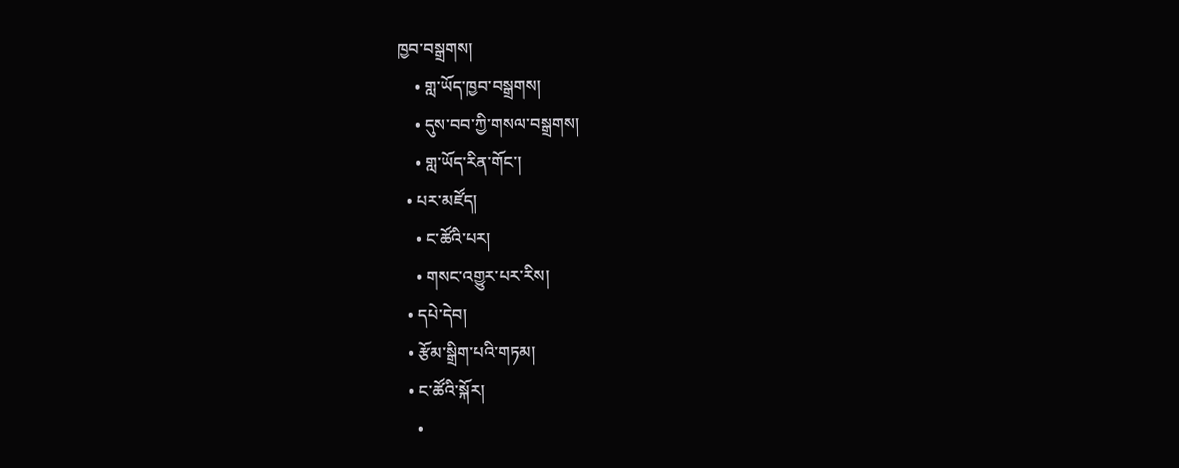ཁྱབ་བསྒྲགས།
    • གླ་ཡོད་ཁྱབ་བསྒྲགས།
    • དུས་བབ་ཀྱི་གསལ་བསྒྲགས།
    • གླ་ཡོད་རིན་གོང་།
  • པར་མཛོད།
    • ང་ཚོའི་པར།
    • གསང་འགྱུར་པར་རིས།
  • དཔེ་དེབ།
  • རྩོམ་སྒྲིག་པའི་གཏམ།
  • ང་ཚོའི་སྐོར།
    •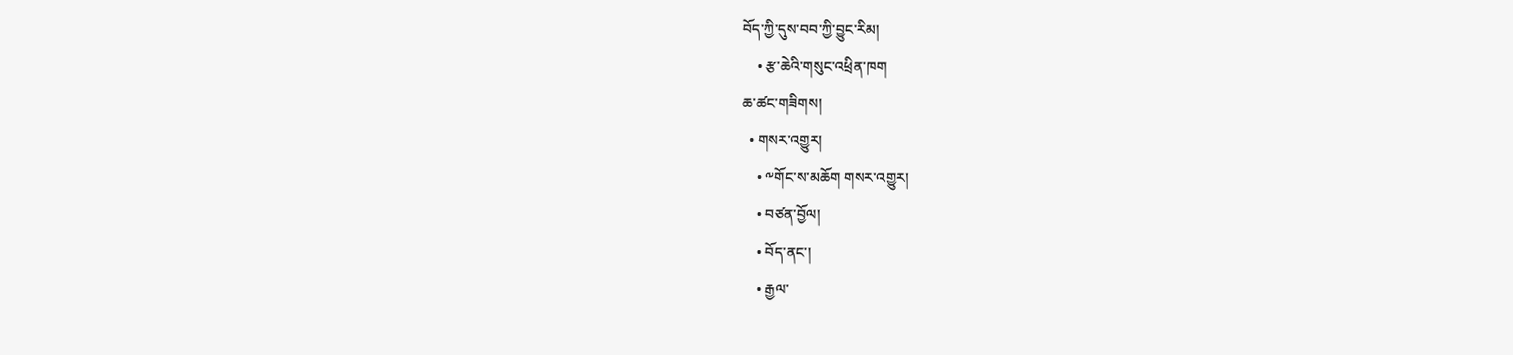བོད་ཀྱི་དུས་བབ་ཀྱི་བྱུང་རིམ།
    • རྩ་ཆེའི་གསུང་འཕྲིན་ཁག
ཆ་ཚང་གཟིགས།
  • གསར་འགྱུར།
    • ༸གོང་ས་མཆོག གསར་འགྱུར།
    • བཙན་བྱོལ།
    • བོད་ནང་།
    • རྒྱལ་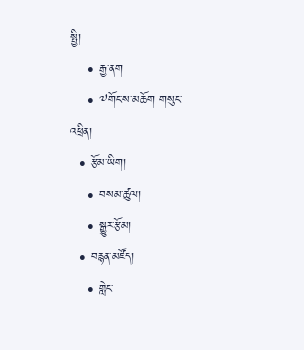སྤྱི།
    • རྒྱ་ནག
    • ༧གོང་ས་མཆོག གསུང་འཕྲིན།
  • རྩོམ་ཡིག།
    • བསམ་ཚུལ།
    • སྒྱུར་རྩོམ།
  • བརྙན་མཛོད།
    • གླེང་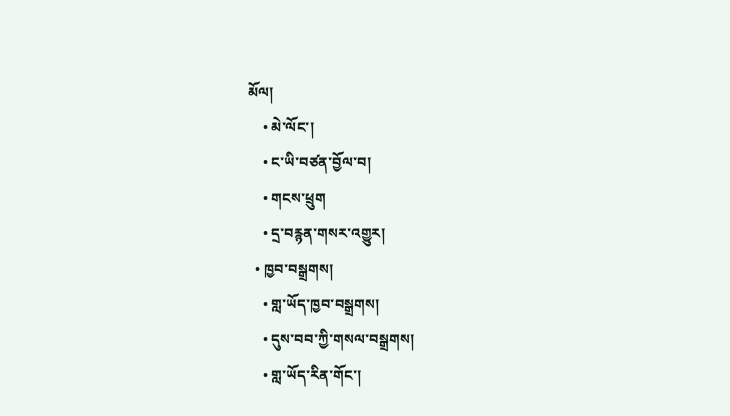མོལ།
    • མེ་ལོང་།
    • ང་ཡི་བཙན་བྱོལ་བ།
    • གངས་ཕྲུག
    • དྲ་བརྙན་གསར་འགྱུར།
  • ཁྱབ་བསྒྲགས།
    • གླ་ཡོད་ཁྱབ་བསྒྲགས།
    • དུས་བབ་ཀྱི་གསལ་བསྒྲགས།
    • གླ་ཡོད་རིན་གོང་།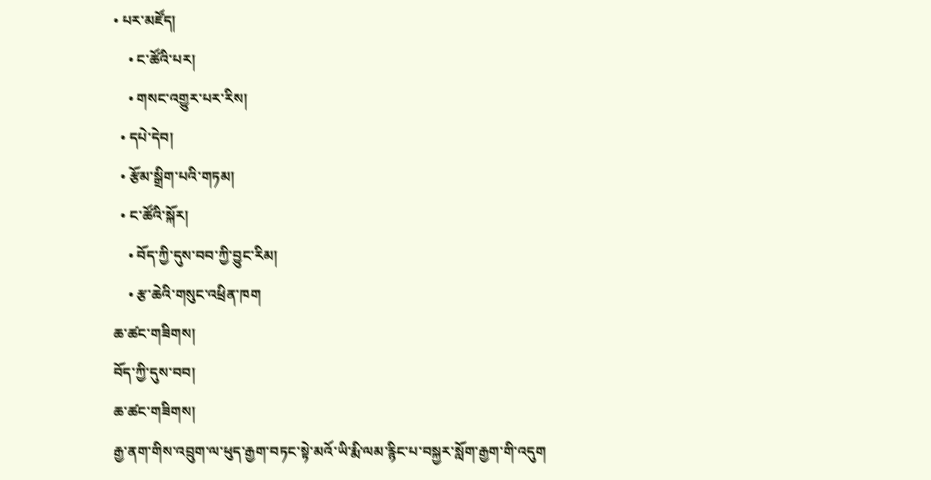• པར་མཛོད།
    • ང་ཚོའི་པར།
    • གསང་འགྱུར་པར་རིས།
  • དཔེ་དེབ།
  • རྩོམ་སྒྲིག་པའི་གཏམ།
  • ང་ཚོའི་སྐོར།
    • བོད་ཀྱི་དུས་བབ་ཀྱི་བྱུང་རིམ།
    • རྩ་ཆེའི་གསུང་འཕྲིན་ཁག
ཆ་ཚང་གཟིགས།
བོད་ཀྱི་དུས་བབ།
ཆ་ཚང་གཟིགས།
རྒྱ་ནག་གིས་འབྲུག་ལ་ཕུད་རྒྱག་བཏང་སྟེ་མའོ་ཡི་རྨི་ལམ་རྙིང་པ་བསྐྱར་སློག་རྒྱག་གི་འདུག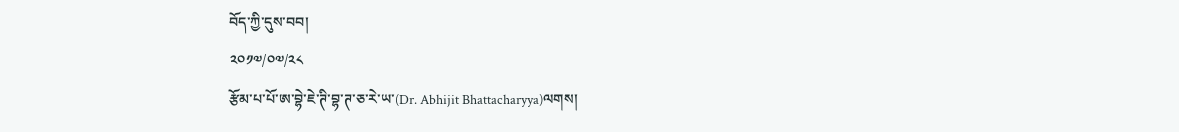བོད་ཀྱི་དུས་བབ།
༢༠༡༧/༠༧/༢༨
རྩོམ་པ་པོ་ཨ་བྷེ་ཇེ་ཊི་བྷ་ཊ་ཅ་རེ་ཡ་(Dr. Abhijit Bhattacharyya)ལགས།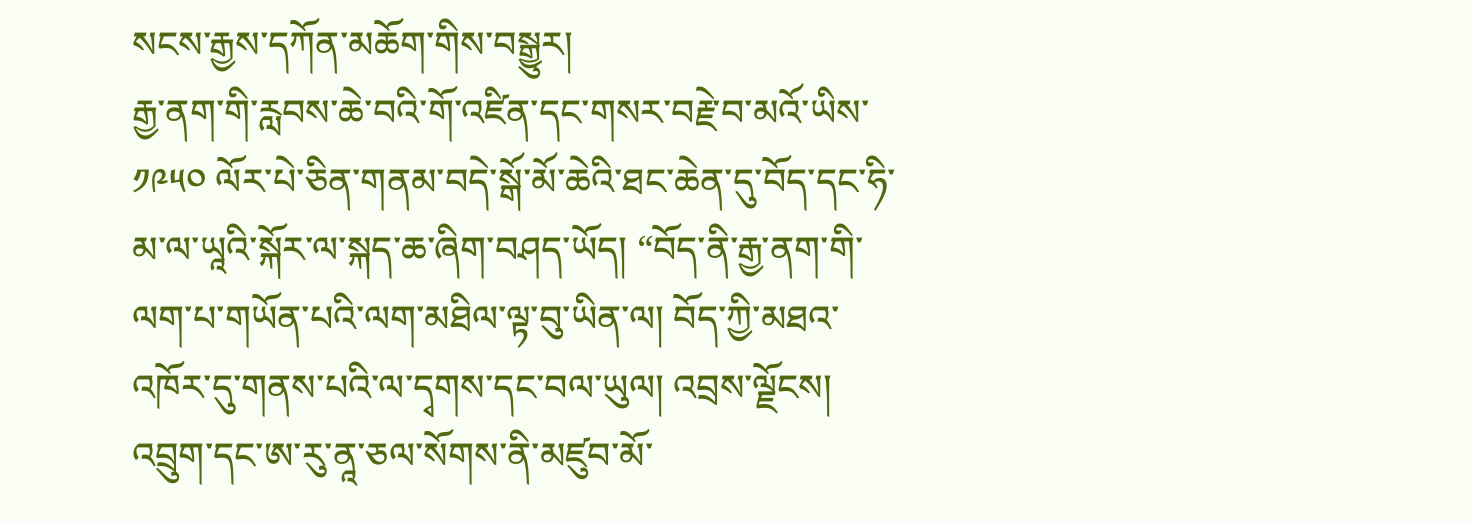སངས་རྒྱས་དཀོན་མཆོག་གིས་བསྒྱུར།
རྒྱ་ནག་གི་རླབས་ཆེ་བའི་གོ་འཛིན་དང་གསར་བརྗེ་བ་མའོ་ཡིས་ ༡༩༥༠ ལོར་པེ་ཅིན་གནམ་བདེ་སྒོ་མོ་ཆེའི་ཐང་ཆེན་དུ་བོད་དང་ཧི་མ་ལ་ཡཱའི་སྐོར་ལ་སྐད་ཆ་ཞིག་བཤད་ཡོད། “བོད་ནི་རྒྱ་ནག་གི་ལག་པ་གཡོན་པའི་ལག་མཐིལ་ལྟ་བུ་ཡིན་ལ། བོད་ཀྱི་མཐའ་འཁོར་དུ་གནས་པའི་ལ་དྭགས་དང་བལ་ཡུལ། འབྲས་ལྗོངས། འབྲུག་དང་ཨ་རུ་ནཱ་ཅལ་སོགས་ནི་མཛུབ་མོ་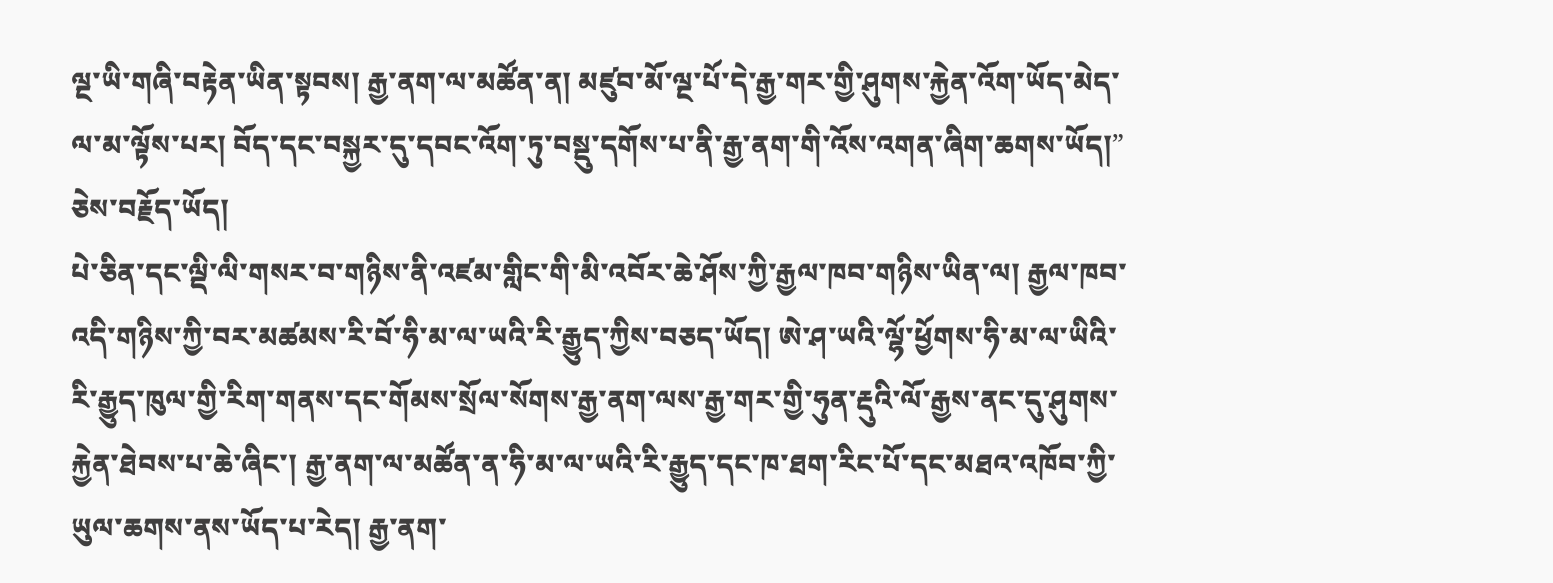ལྔ་ཡི་གཞི་བརྟེན་ཡིན་སྟབས། རྒྱ་ནག་ལ་མཚོན་ན། མཛུབ་མོ་ལྔ་པོ་དེ་རྒྱ་གར་གྱི་ཤུགས་རྐྱེན་འོག་ཡོད་མེད་ལ་མ་ལྟོས་པར། བོད་དང་བསྐྱར་དུ་དབང་འོག་ཏུ་བསྡུ་དགོས་པ་ནི་རྒྱ་ནག་གི་འོས་འགན་ཞིག་ཆགས་ཡོད།” ཅེས་བརྗོད་ཡོད།
པེ་ཅིན་དང་ལྡི་ལི་གསར་བ་གཉིས་ནི་འཛམ་གླིང་གི་མི་འབོར་ཆེ་ཤོས་ཀྱི་རྒྱལ་ཁབ་གཉིས་ཡིན་ལ། རྒྱལ་ཁབ་འདི་གཉིས་ཀྱི་བར་མཚམས་རི་བོ་ཧི་མ་ལ་ཡའི་རི་རྒྱུད་ཀྱིས་བཅད་ཡོད། ཨེ་ཤ་ཡའི་ལྷོ་ཕྱོགས་ཧི་མ་ལ་ཡིའི་རི་རྒྱུད་ཁུལ་གྱི་རིག་གནས་དང་གོམས་སྲོལ་སོགས་རྒྱ་ནག་ལས་རྒྱ་གར་གྱི་ཧུན་རྡུའི་ལོ་རྒྱས་ནང་དུ་ཤུགས་རྐྱེན་ཐེབས་པ་ཆེ་ཞིང་། རྒྱ་ནག་ལ་མཚོན་ན་ཧི་མ་ལ་ཡའི་རི་རྒྱུད་དང་ཁ་ཐག་རིང་པོ་དང་མཐའ་འཁོབ་ཀྱི་ཡུལ་ཆགས་ནས་ཡོད་པ་རེད། རྒྱ་ནག་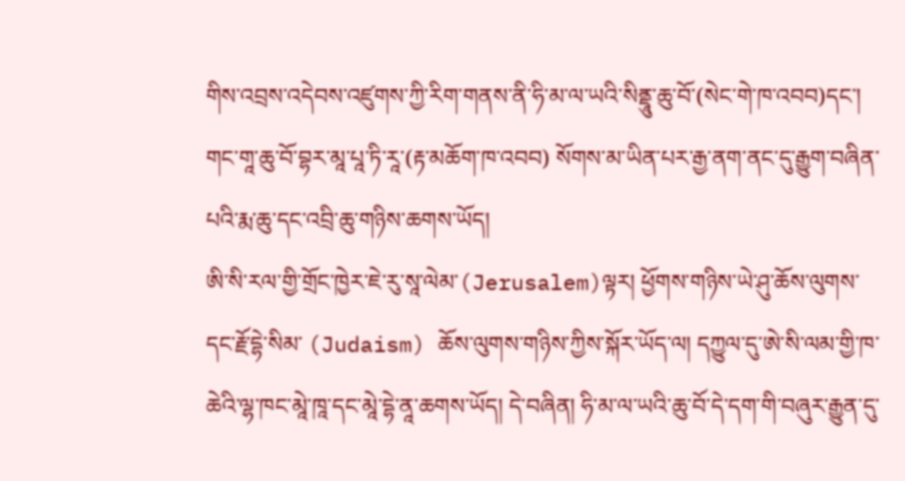གིས་འབྲས་འདེབས་འཛུགས་ཀྱི་རིག་གནས་ནི་ཧི་མ་ལ་ཡའི་སིནྡཱུ་ཆུ་བོ་(སེང་གེ་ཁ་འབབ)དང་། གང་གཱ་ཆུ་བོ་བྷར་མཱ་པཱ་ཏི་རཱ་(རྟ་མཆོག་ཁ་འབབ) སོགས་མ་ཡིན་པར་རྒྱ་ནག་ནང་དུ་རྒྱུག་བཞིན་པའི་རྨ་ཆུ་དང་འབྲི་ཆུ་གཉིས་ཆགས་ཡོད།
ཨི་སི་རལ་གྱི་གྲོང་ཁྱེར་ཇེ་རུ་སཱ་ལེམ་(Jerusalem)ལྟར། ཕྱོགས་གཉིས་ཡེ་ཤུ་ཆོས་ལུགས་དང་རྗོ་དྷེ་སིམ་ (Judaism) ཆོས་ལུགས་གཉིས་ཀྱིས་སྐོར་ཡོད་ལ། དཀྱུལ་དུ་ཨེ་སི་ལམ་གྱི་ཁ་ཆེའི་ལྷ་ཁང་མཱེ་ཁཱ་དང་མཱེ་དྷེ་ནཱ་ཆགས་ཡོད། དེ་བཞིན། ཧི་མ་ལ་ཡའི་ཆུ་བོ་དེ་དག་གི་བཞུར་རྒྱུན་དུ་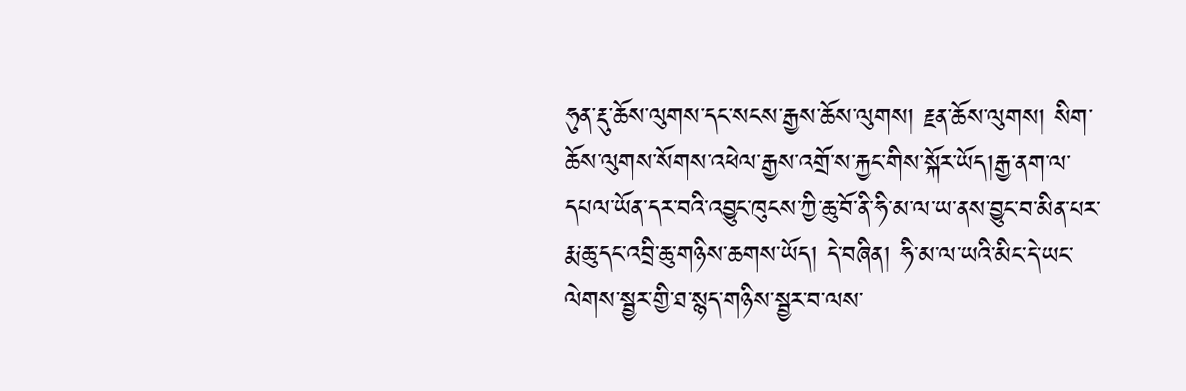ཧུན་རྡུ་ཆོས་ལུགས་དང་སངས་རྒྱས་ཆོས་ལུགས། རྗན་ཆོས་ལུགས། སིག་ཆོས་ལུགས་སོགས་འཕེལ་རྒྱས་འགྲོ་ས་རྐྱང་གིས་སྐོར་ཡོད།རྒྱ་ནག་ལ་དཔལ་ཡོན་དར་བའི་འབྱུང་ཁུངས་ཀྱི་ཆུ་བོ་ནི་ཧི་མ་ལ་ཡ་ནས་བྱུང་བ་མིན་པར་རྨ་ཆུ་དང་འབྲི་ཆུ་གཉིས་ཆགས་ཡོད། དེ་བཞིན། ཧི་མ་ལ་ཡའི་མིང་དེ་ཡང་ལེགས་སྦྱར་གྱི་ཐ་སྙད་གཉིས་སྦྱར་བ་ལས་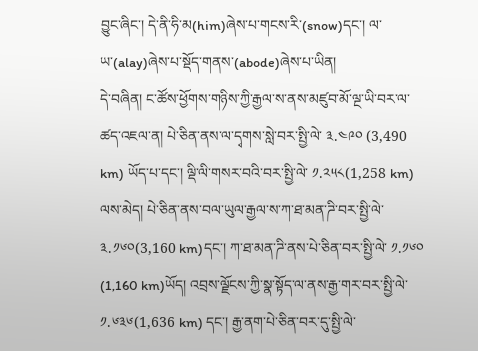བྱུང་ཞིང་། དེ་ནི་ཧི་མ(him)ཞེས་པ་གངས་རི་(snow)དང་། ལ་ཡ་(alay)ཞེས་པ་སྡོད་གནས་(abode)ཞེས་པ་ཡིན།
དེ་བཞིན། ང་ཚོས་ཕྱོགས་གཉིས་ཀྱི་རྒྱལ་ས་ནས་མཛུབ་མོ་ལྔ་ཡི་བར་ལ་ཚད་འཇལ་ན། པེ་ཅིན་ནས་ལ་དྭགས་སླེ་བར་སྤྱི་ལེ་ ༣.༤༩༠ (3,490 km) ཡོད་པ་དང་། ལྡི་ལི་གསར་བའི་བར་སྤྱི་ལེ་ ༡.༢༥༨(1,258 km) ལས་མེད། པེ་ཅིན་ནས་བལ་ཡུལ་རྒྱལ་ས་ཀ་ཐ་མན་ཌི་བར་སྤྱི་ལེ་ ༣.༡༦༠(3,160 km)དང་། ཀ་ཐ་མན་ཌི་ནས་པེ་ཅིན་བར་སྤྱི་ལེ་ ༡.༡༦༠ (1,160 km)ཡོད། འབྲས་ལྗོངས་ཀྱི་སྣ་སྟོད་ལ་ནས་རྒྱ་གར་བར་སྤྱི་ལེ་ ༡.༦༣༦(1,636 km) དང་། རྒྱ་ནག་པེ་ཅིན་བར་དུ་སྤྱི་ལེ་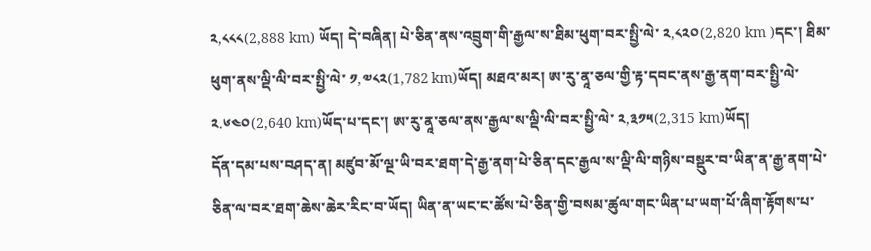༢,༨༨༨(2,888 km) ཡོད། དེ་བཞིན། པེ་ཅིན་ནས་འབྲུག་གི་རྒྱལ་ས་ཐིམ་ཕུག་བར་སྤྱི་ལེ་ ༢,༨༢༠(2,820 km )དང་། ཐིམ་ཕུག་ནས་ལྡི་ལི་བར་སྤྱི་ལེ་ ༡,༧༨༢(1,782 km)ཡོད། མཐའ་མར། ཨ་རུ་ནཱ་ཅལ་གྱི་རྟ་དབང་ནས་རྒྱ་ནག་བར་སྤྱི་ལེ་ ༢.༦༤༠(2,640 km)ཡོད་པ་དང་། ཨ་རུ་ནཱ་ཅལ་ནས་རྒྱལ་ས་ལྡི་ལི་བར་སྤྱི་ལེ་ ༢,༣༡༥(2,315 km)ཡོད།
དོན་དམ་པས་བཤད་ན། མཛུབ་མོ་ལྔ་ཡི་བར་ཐག་དེ་རྒྱ་ནག་པེ་ཅིན་དང་རྒྱལ་ས་ལྡི་ལི་གཉིས་བསྡུར་བ་ཡིན་ན་རྒྱ་ནག་པེ་ཅིན་ལ་བར་ཐག་ཆེས་ཆེར་རིང་བ་ཡོད། ཡིན་ན་ཡང་ང་ཚོས་པེ་ཅིན་གྱི་བསམ་ཚུལ་གང་ཡིན་པ་ཡག་པོ་ཞིག་རྟོགས་པ་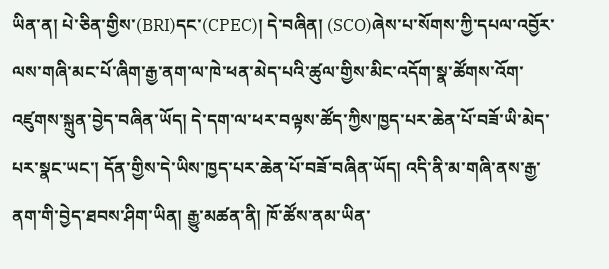ཡིན་ན། པེ་ཅིན་གྱིས་(BRI)དང་(CPEC)། དེ་བཞིན། (SCO)ཞེས་པ་སོགས་ཀྱི་དཔལ་འབྱོར་ལས་གཞི་མང་པོ་ཞིག་རྒྱ་ནག་ལ་ཁེ་ཕན་མེད་པའི་ཚུལ་གྱིས་མིང་འདོག་སྣ་ཚོགས་འོག་འཛུགས་སྐྲུན་བྱེད་བཞིན་ཡོད། དེ་དག་ལ་ཕར་བལྟས་ཚོད་ཀྱིས་ཁྱད་པར་ཆེན་པོ་བཟོ་ཡི་མེད་པར་སྣང་ཡང་། དོན་གྱིས་དེ་ཡིས་ཁྱད་པར་ཆེན་པོ་བཟོ་བཞིན་ཡོད། འདི་ནི་མ་གཞི་ནས་རྒྱ་ནག་གི་བྱེད་ཐབས་ཤིག་ཡིན། རྒྱུ་མཚན་ནི། ཁོ་ཚོས་ནམ་ཡིན་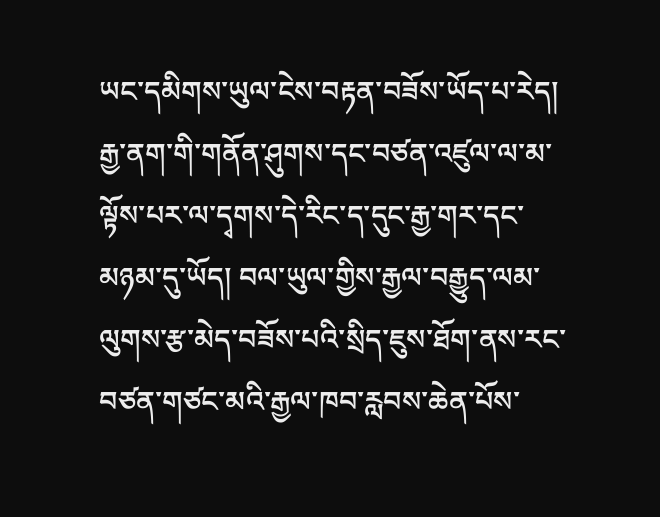ཡང་དམིགས་ཡུལ་ངེས་བརྟན་བཟོས་ཡོད་པ་རེད།
རྒྱ་ནག་གི་གནོན་ཤུགས་དང་བཙན་འཛུལ་ལ་མ་ལྟོས་པར་ལ་དྭགས་དེ་རིང་ད་དུང་རྒྱ་གར་དང་མཉམ་དུ་ཡོད། བལ་ཡུལ་གྱིས་རྒྱལ་བརྒྱུད་ལམ་ལུགས་རྩ་མེད་བཟོས་པའི་སྲིད་ཇུས་ཐོག་ནས་རང་བཙན་གཙང་མའི་རྒྱལ་ཁབ་རླབས་ཆེན་པོས་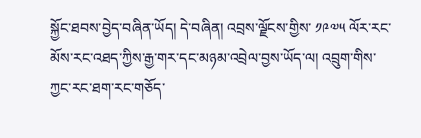སྐྱོང་ཐབས་བྱེད་བཞིན་ཡོད། དེ་བཞིན། འབྲས་ལྗོངས་གྱིས་ ༡༩༧༥ ལོར་རང་མོས་རང་འཐད་ཀྱིས་རྒྱ་གར་དང་མཉམ་འབྲེལ་བྱས་ཡོད་ལ། འབྲུག་གིས་ཀྱང་རང་ཐག་རང་གཅོད་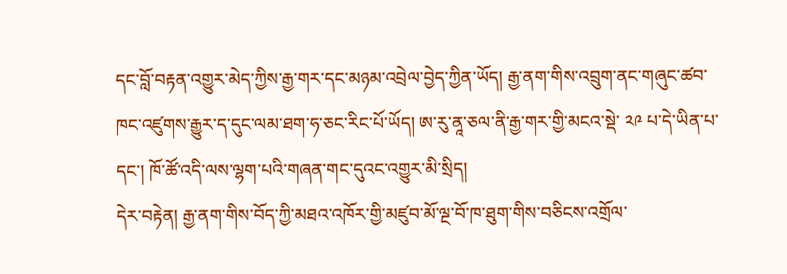དང་བློ་བརྟན་འགྱུར་མེད་ཀྱིས་རྒྱ་གར་དང་མཉམ་འབྲེལ་བྱེད་ཀྱིན་ཡོད། རྒྱ་ནག་གིས་འབྲུག་ནང་གཞུང་ཚབ་ཁང་འཛུགས་རྒྱུར་ད་དུང་ལམ་ཐག་ཧ་ཅང་རིང་པོ་ཡོད། ཨ་རུ་ནཱ་ཅལ་ནི་རྒྱ་གར་གྱི་མངའ་སྡེ་ ༢༩ པ་དེ་ཡིན་པ་དང་། ཁོ་ཚོ་འདི་ལས་ལྷག་པའི་གཞན་གང་དུའང་འགྱུར་མི་སྲིད།
དེར་བརྟེན། རྒྱ་ནག་གིས་བོད་ཀྱི་མཐའ་འཁོར་གྱི་མཛུབ་མོ་ལྔ་བོ་ཁ་ཐུག་གིས་བཅིངས་འགྲོལ་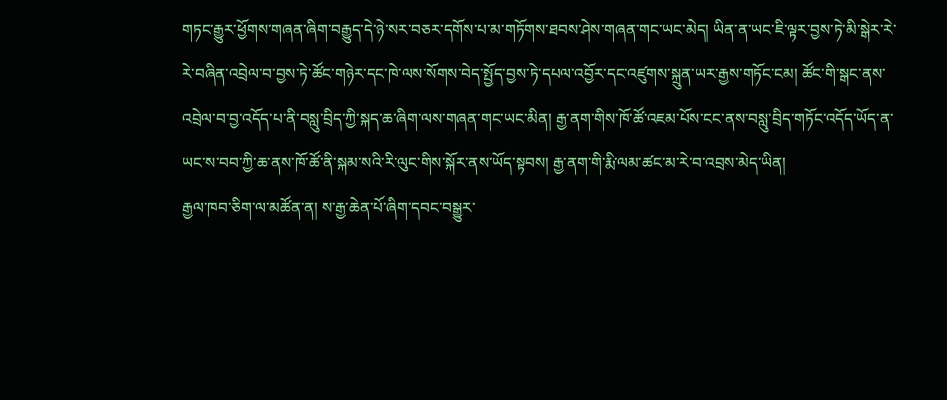གཏང་རྒྱུར་ཕྱོགས་གཞན་ཞིག་བརྒྱུད་དེ་ཉེ་སར་བཅར་དགོས་པ་མ་གཏོགས་ཐབས་ཤེས་གཞན་གང་ཡང་མེད། ཡིན་ན་ཡང་ཇི་ལྟར་བྱས་ཏེ་མི་སྒེར་རེ་རེ་བཞིན་འབྲེལ་བ་བྱས་ཏེ་ཚོང་གཉེར་དང་ཁེ་ལས་སོགས་བེད་སྤྱོད་བྱས་ཏེ་དཔལ་འབྱོར་དང་འཛུགས་སྐྲུན་ཡར་རྒྱས་གཏོང་ངམ། ཚོང་གི་སྒང་ནས་འབྲེལ་བ་བྱ་འདོད་པ་ནི་བསླུ་བྲིད་ཀྱི་སྐད་ཆ་ཞིག་ལས་གཞན་གང་ཡང་མིན། རྒྱ་ནག་གིས་ཁོ་ཚོ་འཇམ་པོས་ངང་ནས་བསླུ་བྲིད་གཏོང་འདོད་ཡོད་ན་ཡང་ས་བབ་ཀྱི་ཆ་ནས་ཁོ་ཚོ་ནི་སྐམ་སའི་རི་ལུང་གིས་སྐོར་ནས་ཡོད་སྟབས། རྒྱ་ནག་གི་རྨི་ལམ་ཚང་མ་རེ་བ་འབྲས་མེད་ཡིན།
རྒྱལ་ཁབ་ཅིག་ལ་མཚོན་ན། ས་རྒྱ་ཆེན་པོ་ཞིག་དབང་བསྒྱུར་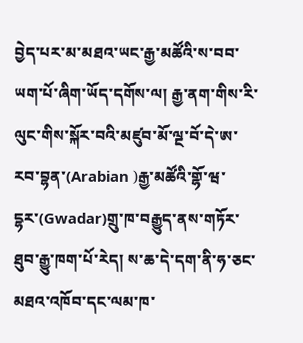བྱེད་པར་མ་མཐའ་ཡང་རྒྱ་མཚོའི་ས་བབ་ཡག་པོ་ཞིག་ཡོད་དགོས་ལ། རྒྱ་ནག་གིས་རི་ལུང་གིས་སྐོར་བའི་མཛུབ་མོ་ལྔ་བོ་དེ་ཨ་རབ་བྷན་(Arabian )རྒྱ་མཚོའི་གྷོ་ཝ་དྷར་(Gwadar)གྲུ་ཁ་བརྒྱུད་ནས་གཏོར་ཐུབ་རྒྱུ་ཁག་པོ་རེད། ས་ཆ་དེ་དག་ནི་ཧ་ཅང་མཐའ་འཁོབ་དང་ལམ་ཁ་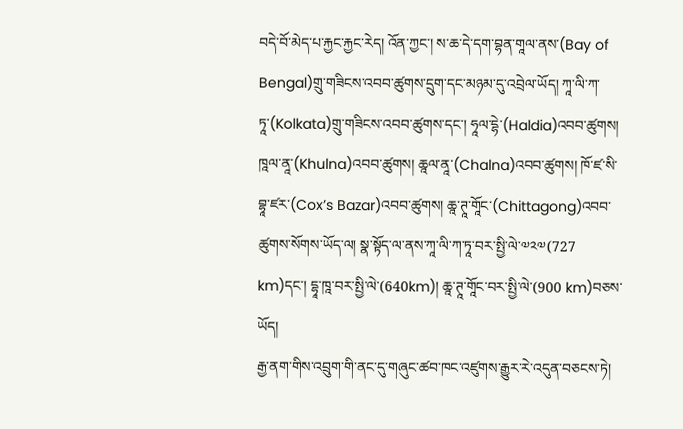བདེ་བོ་མེད་པ་རྐྱང་རྐྱང་རེད། འོན་ཀྱང་། ས་ཆ་དེ་དག་བྷན་གཱལ་ནས་(Bay of Bengal)གྲུ་གཟིངས་འབབ་ཚུགས་དྲུག་དང་མཉམ་དུ་འབྲེལ་ཡོད། ཀཱ་ལི་ཀ་ཏཱ་(Kolkata)གྲུ་གཟིངས་འབབ་ཚུགས་དང་། ཧཱལ་དྷེ་(Haldia)འབབ་ཚུགས། ཁཱལ་ནཱ་(Khulna)འབབ་ཚུགས། ཆཱལ་ནཱ་(Chalna)འབབ་ཚུགས། ཁོ་ཛ་སི་བྷཱ་ཛར་(Cox’s Bazar)འབབ་ཚུགས། ཆཱ་ཊཱ་གཱོང་(Chittagong)འབབ་ཚུགས་སོགས་ཡོད་ལ། སྣ་སྟོད་ལ་ནས་ཀཱ་ལི་ཀ་ཏཱ་བར་སྤྱི་ལེ་༧༢༧(727 km)དང་། དྷཱ་ཁཱ་བར་སྤྱི་ལེ་(640km)། ཆཱ་ཊཱ་གཱོང་བར་སྤྱི་ལེ་(900 km)བཅས་ཡོད།
རྒྱ་ནག་གིས་འབྲུག་གི་ནང་དུ་གཞུང་ཚབ་ཁང་འཛུགས་རྒྱུར་རེ་འདུན་བཅངས་ཏེ།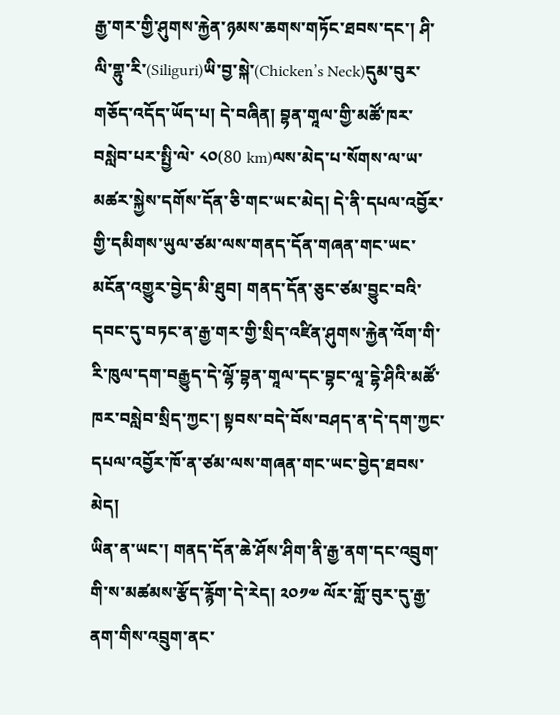རྒྱ་གར་གྱི་ཤུགས་རྐྱེན་ཉམས་ཆགས་གཏོང་ཐབས་དང་། ཤི་ལི་གྷུ་རི་(Siliguri)ཡི་བྱ་སྐེ་(Chicken’s Neck)དུམ་བུར་གཅོད་འདོད་ཡོད་པ། དེ་བཞིན། བྷན་གཱལ་གྱི་མཚོ་ཁར་བསླེབ་པར་སྤྱི་ལེ་ ༨༠(80 km)ལས་མེད་པ་སོགས་ལ་ཡ་མཚར་སྐྱེས་དགོས་དོན་ཅི་གང་ཡང་མེད། དེ་ནི་དཔལ་འབྱོར་གྱི་དམིགས་ཡུལ་ཙམ་ལས་གནད་དོན་གཞན་གང་ཡང་མངོན་འགྱུར་བྱེད་མི་ཐུབ། གནད་དོན་ཅུང་ཙམ་བྱུང་བའི་དབང་དུ་བཏང་ན་རྒྱ་གར་གྱི་སྲིད་འཛིན་ཤུགས་རྐྱེན་འོག་གི་རི་ཁུལ་དག་བརྒྱུད་དེ་ལྷོ་བྷན་གཱལ་དང་བྷང་ལཱ་དྷེ་ཤིའི་མཚོ་ཁར་བསླེབ་སྲིད་ཀྱང་། སྟབས་བདེ་བོས་བཤད་ན་དེ་དག་ཀྱང་དཔལ་འབྱོར་ཁོ་ན་ཙམ་ལས་གཞན་གང་ཡང་བྱེད་ཐབས་མེད།
ཡིན་ན་ཡང་། གནད་དོན་ཆེ་ཤོས་ཤིག་ནི་རྒྱ་ནག་དང་འབྲུག་གི་ས་མཚམས་རྩོད་རྙོག་དེ་རེད། ༢༠༡༧ ལོར་གློ་བུར་དུ་རྒྱ་ནག་གིས་འབྲུག་ནང་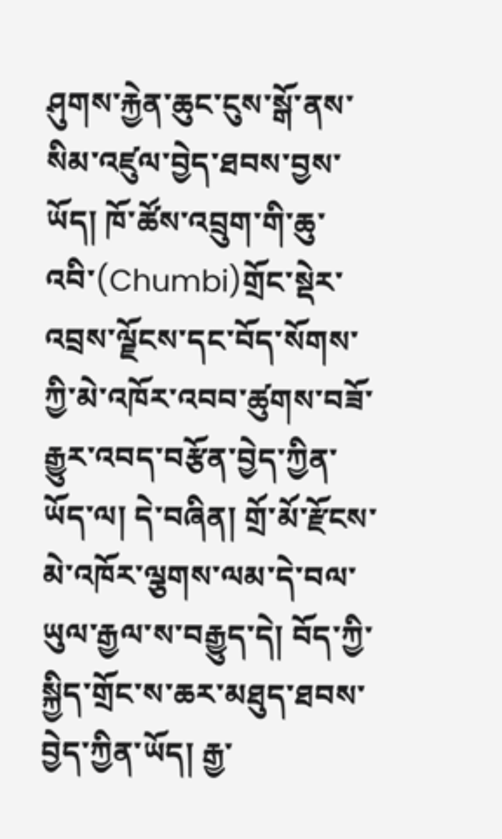ཤུགས་རྐྱེན་ཆུང་ངུས་སྒོ་ནས་སིམ་འཛུལ་བྱེད་ཐབས་བྱས་ཡོད། ཁོ་ཚོས་འབྲུག་གི་ཆུ་འབི་(Chumbi)གྲོང་སྡེར་འབྲས་ལྗོངས་དང་བོད་སོགས་ཀྱི་མེ་འཁོར་འབབ་ཚུགས་བཟོ་རྒྱུར་འབད་བརྩོན་བྱེད་ཀྱིན་ཡོད་ལ། དེ་བཞིན། གྲོ་མོ་རྫོངས་མེ་འཁོར་ལྕགས་ལམ་དེ་བལ་ཡུལ་རྒྱལ་ས་བརྒྱུད་དེ། བོད་ཀྱི་སྐྱིད་གྲོང་ས་ཆར་མཐུད་ཐབས་བྱེད་ཀྱིན་ཡོད། རྒྱ་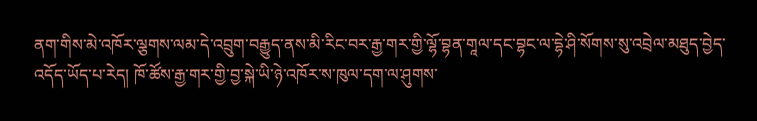ནག་གིས་མེ་འཁོར་ལྕགས་ལམ་དེ་འབྲུག་བརྒྱུད་ནས་མི་རིང་བར་རྒྱ་གར་གྱི་ལྷོ་བྷན་གཱལ་དང་བྷང་ལ་དྷེ་ཤི་སོགས་སུ་འབྲེལ་མཐུད་བྱེད་འདོད་ཡོད་པ་རེད། ཁོ་ཚོས་རྒྱ་གར་གྱི་བྱ་སྐེ་ཡི་ཉེ་འཁོར་ས་ཁུལ་དག་ལ་ཤུགས་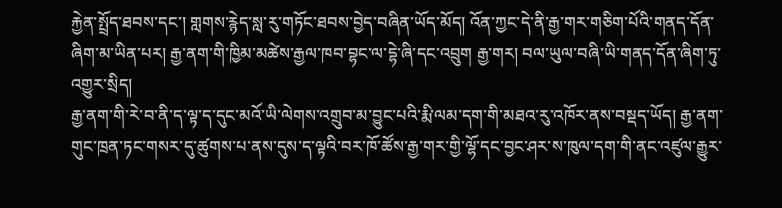རྐྱེན་སྤྲོད་ཐབས་དང་། གླགས་རྙེད་སླ་རུ་གཏོང་ཐབས་བྱེད་བཞིན་ཡོད་མོད། འོན་ཀྱང་དེ་ནི་རྒྱ་གར་གཅིག་པོའི་གནད་དོན་ཞིག་མ་ཡིན་པར། རྒྱ་ནག་གི་ཁྱིམ་མཚེས་རྒྱལ་ཁབ་བྷང་ལ་དྷེ་ཞི་དང་འབྲུག རྒྱ་གར། བལ་ཡུལ་བཞི་ཡི་གནད་དོན་ཞིག་ཏུ་འགྱུར་སྲིད།
རྒྱ་ནག་གི་རེ་བ་ནི་ད་ལྟ་ད་དུང་མའོ་ཡི་ལེགས་འགྲུབ་མ་བྱུང་པའི་རྨི་ལམ་དག་གི་མཐའ་རུ་འཁོར་ནས་བསྡད་ཡོད། རྒྱ་ནག་གུང་ཁྲན་ཏང་གསར་དུ་ཚུགས་པ་ནས་དུས་ད་ལྟའི་བར་ཁོ་ཚོས་རྒྱ་གར་གྱི་ལྷོ་དང་བྱང་ཤར་ས་ཁུལ་དག་གི་ནང་འཛུལ་རྒྱུར་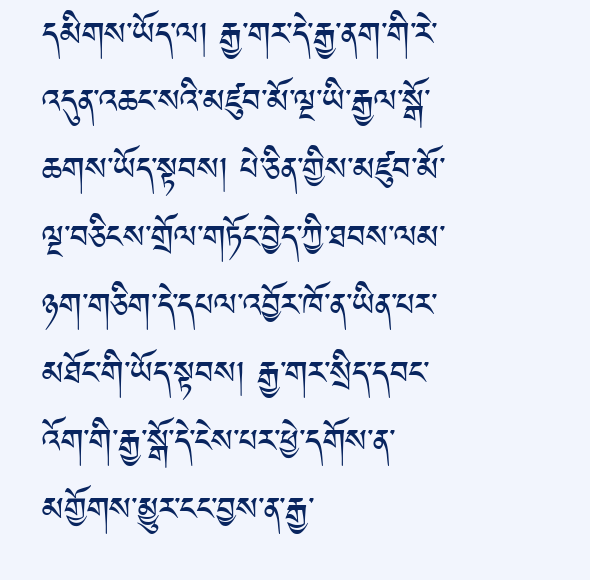དམིགས་ཡོད་ལ། རྒྱ་གར་དེ་རྒྱ་ནག་གི་རེ་འདུན་འཆང་སའི་མཛུབ་མོ་ལྔ་ཡི་རྒྱལ་སྒོ་ཆགས་ཡོད་སྟབས། པེ་ཅིན་གྱིས་མཛུབ་མོ་ལྔ་བཅིངས་གྲོལ་གཏོང་བྱེད་ཀྱི་ཐབས་ལམ་ཉག་གཅིག་དེ་དཔལ་འབྱོར་ཁོ་ན་ཡིན་པར་མཐོང་གི་ཡོད་སྟབས། རྒྱ་གར་སྲིད་དབང་འོག་གི་རྒྱ་སྒོ་དེ་ངེས་པར་ཕྱེ་དགོས་ན་མགྱོགས་མྱུར་ངང་བྱས་ན་རྒྱ་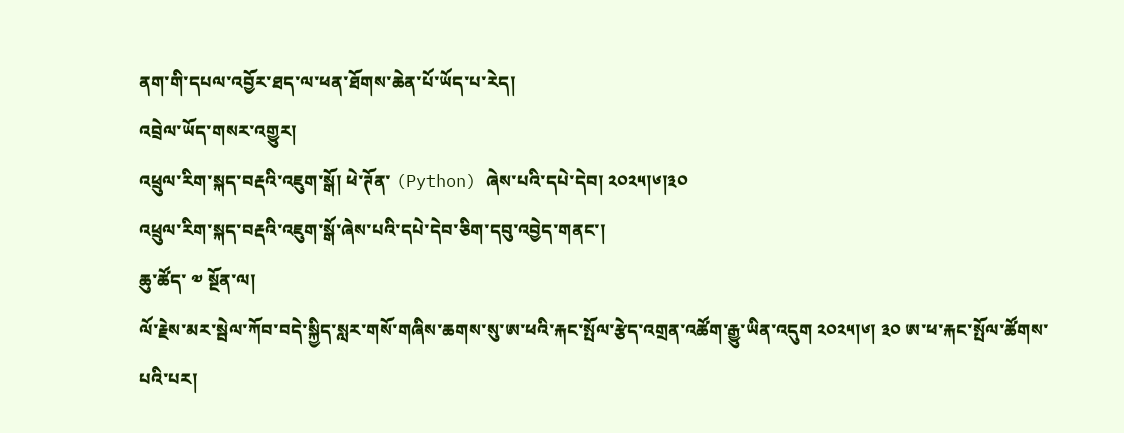ནག་གི་དཔལ་འབྱོར་ཐད་ལ་ཕན་ཐོགས་ཆེན་པོ་ཡོད་པ་རེད།
འབྲེལ་ཡོད་གསར་འགྱུར།
འཕྲུལ་རིག་སྐད་བརྡའི་འཇུག་སྒོ། ཕེ་ཊོན་ (Python) ཞེས་པའི་དཔེ་དེབ། ༢༠༢༥།༦།༣༠
འཕྲུལ་རིག་སྐད་བརྡའི་འཇུག་སྒོ་ཞེས་པའི་དཔེ་དེབ་ཅིག་དབུ་འབྱེད་གནང་།
ཆུ་ཚོད་ ༧ སྔོན་ལ།
ལོ་རྗེས་མར་སྦེལ་ཀོབ་བདེ་སྐྱིད་སླར་གསོ་གཞིས་ཆགས་སུ་ཨ་ཕའི་རྐང་སྤོལ་རྩེད་འགྲན་འཚོག་རྒྱུ་ཡིན་འདུག ༢༠༢༥།༦། ༣༠ ཨ་ཕ་རྐང་སྤོལ་ཚོགས་པའི་པར།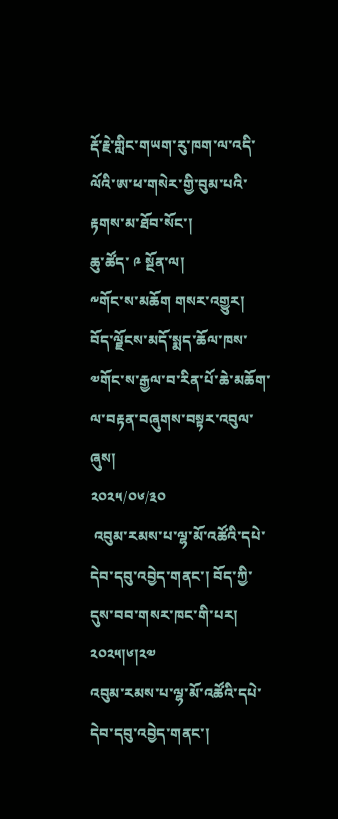རྡོ་རྗེ་གླིང་གཡག་རུ་ཁག་ལ་འདི་ལོའི་ཨ་ཕ་གསེར་གྱི་བུམ་པའི་རྟགས་མ་ཐོབ་སོང་།
ཆུ་ཚོད་ ༩ སྔོན་ལ།
༸གོང་ས་མཆོག གསར་འགྱུར།
བོད་ལྗོངས་མདོ་སྨད་ཆོལ་ཁས་༧གོང་ས་རྒྱལ་བ་རིན་པོ་ཆེ་མཆོག་ལ་བརྟན་བཞུགས་བསྟར་འབུལ་ཞུས།
༢༠༢༥/༠༦/༣༠
 འབུམ་རམས་པ་ལྷ་མོ་འཚོའི་དཔེ་དེབ་དབུ་འབྱེད་གནང་། བོད་ཀྱི་དུས་བབ་གསར་ཁང་གི་པར། ༢༠༢༥།༦།༢༧
འབུམ་རམས་པ་ལྷ་མོ་འཚོའི་དཔེ་དེབ་དབུ་འབྱེད་གནང་།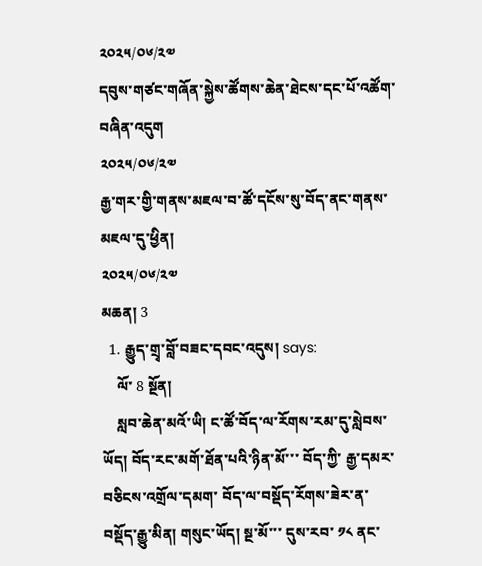༢༠༢༥/༠༦/༢༧
དབུས་གཙང་གཞོན་སྐྱེས་ཚོགས་ཆེན་ཐེངས་དང་པོ་འཚོག་བཞིན་འདུག
༢༠༢༥/༠༦/༢༧
རྒྱ་གར་གྱི་གནས་མཇལ་བ་ཚོ་དངོས་སུ་བོད་ནང་གནས་མཇལ་དུ་ཕྱིན།
༢༠༢༥/༠༦/༢༧
མཆན། 3
  1. རྒྱུད་གྲྭ་བློ་བཟང་དབང་འདུས། says:
    ལོ་ 8 སྔོན།
    སླབ་ཆེན་མའོ་ཡི། ང་ཚོ་བོད་ལ་རོགས་རམ་དུ་སླེབས་ཡོད། བོད་རང་མགོ་ཐོན་པའི་ཉིན་མོ་་་ བོད་ཀྱི་ རྒྱ་དམར་བཅིངས་འགྲོལ་དམག་ བོད་ལ་བསྡོད་རོགས་ཟེར་ན་ བསྡོད་རྒྱུ་མིན། གསུང་ཡོད། སྔ་མོ་་་ དུས་རབ་ ༡༨ ནང་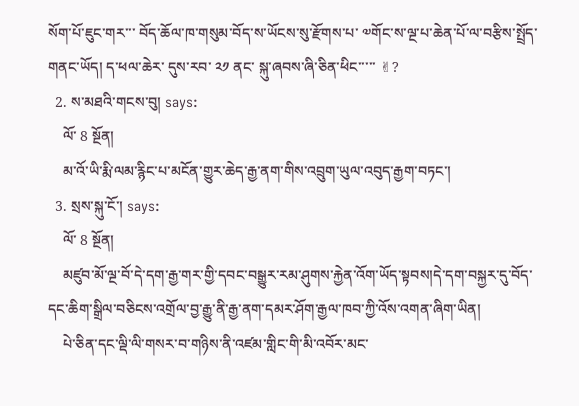སོག་པོ་ཇུང་གར་་་ བོད་ཆོལ་ཁ་གསུམ་བོད་ས་ཡོངས་སུ་རྫོགས་པ་ ༧གོང་ས་ལྔ་པ་ཆེན་པོ་ལ་བརྩིས་སྤྲོད་གནང་ཡོད། ད་ཕལ་ཆེར་ དུས་རབ་ ༢༡ ནང་ སྐུ་ཞབས་ཞི་ཅིན་ཕིང་་་་་ ✌?
  2. ས་མཐའི་གངས་བུ། says:
    ལོ་ 8 སྔོན།
    མ་འོ་ཡི་རྨི་ལམ་རྙིང་པ་མངོན་གྱུར་ཆེད་རྒྱ་ནག་གིས་འབྲུག་ཡུལ་འབུད་རྒྱག་བཏང་།
  3. སྲས་སྐུ་ངོ་། says:
    ལོ་ 8 སྔོན།
    མཛུབ་མོ་ལྔ་བོ་དེ་དག་རྒྱ་གར་གྱི་དབང་བསྒྱུར་རམ་ཤུགས་རྐྱེན་འོག་ཡོད་སྟབས།དེ་དག་བསྐྱར་དུ་བོད་དང་ཆིག་སྒྲིལ་བཅིངས་འགྲོལ་བྱ་རྒྱུ་ནི་རྒྱ་ནག་དམར་ཤོག་རྒྱལ་ཁབ་ཀྱི་འོས་འགན་ཞིག་ཡིན།
    པེ་ཅིན་དང་ལྡི་ལི་གསར་བ་གཉིས་ནི་འཛམ་གླིང་གི་མི་འབོར་མང་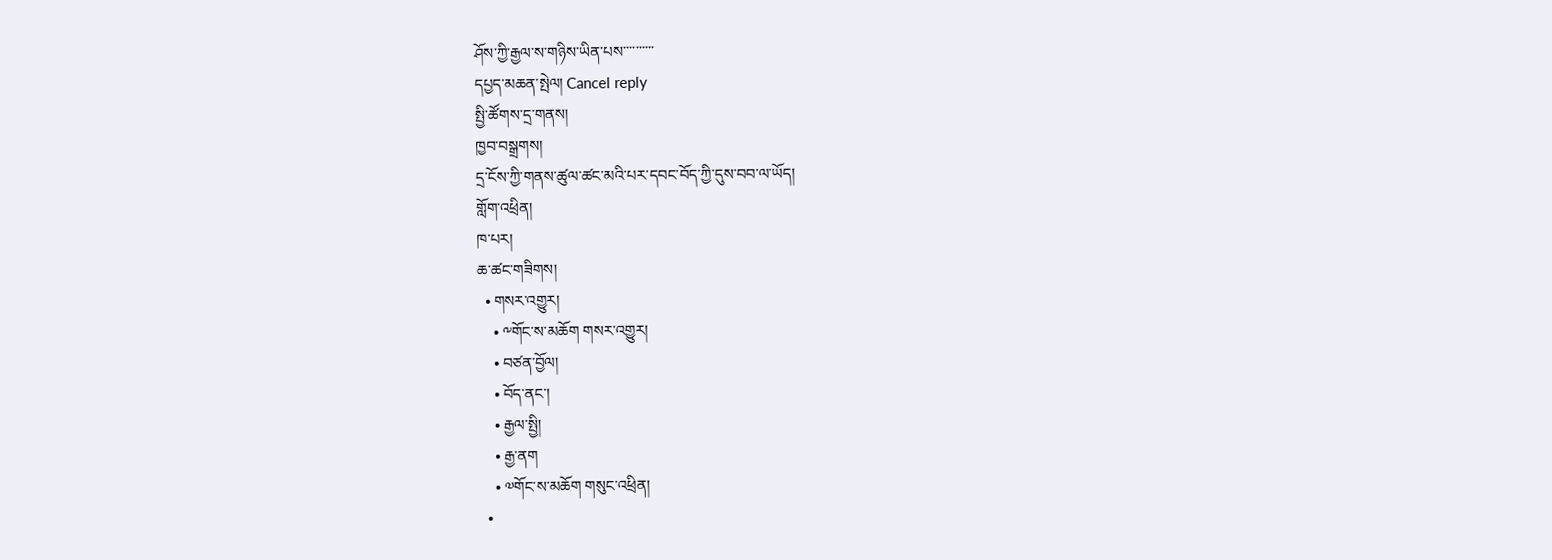ཤོས་ཀྱི་རྒྱལ་ས་གཉིས་ཡིན་པས་་་་་་་་་་
དཔྱད་མཆན་སྤེལ། Cancel reply
སྤྱི་ཚོགས་དྲ་གནས།
ཁྱབ་བསྒྲགས།
དྲ་ངོས་ཀྱི་གནས་ཚུལ་ཚང་མའི་པར་དབང་བོད་ཀྱི་དུས་བབ་ལ་ཡོད།
གློག་འཕྲིན།
ཁ་པར།
ཆ་ཚང་གཟིགས།
  • གསར་འགྱུར།
    • ༸གོང་ས་མཆོག གསར་འགྱུར།
    • བཙན་བྱོལ།
    • བོད་ནང་།
    • རྒྱལ་སྤྱི།
    • རྒྱ་ནག
    • ༧གོང་ས་མཆོག གསུང་འཕྲིན།
  •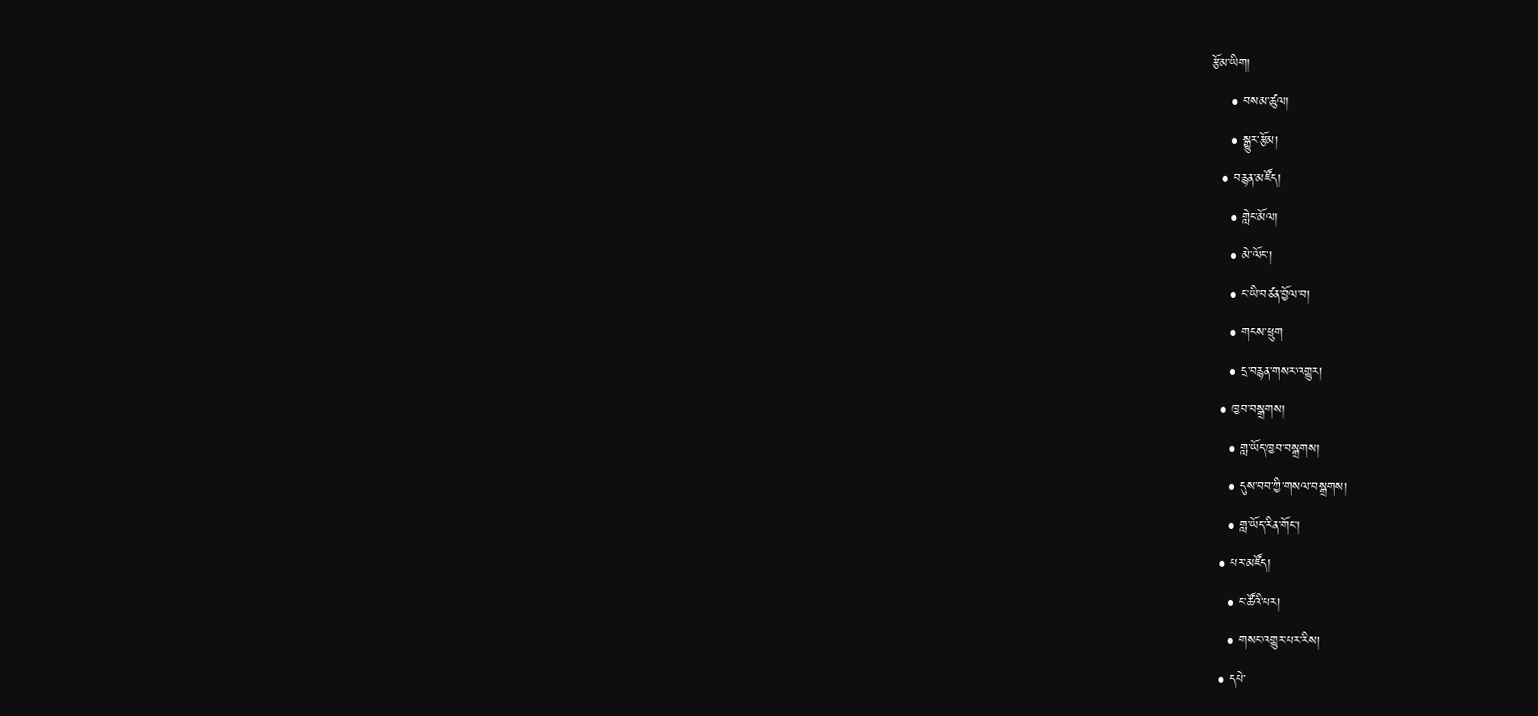རྩོམ་ཡིག།
    • བསམ་ཚུལ།
    • སྒྱུར་རྩོམ།
  • བརྙན་མཛོད།
    • གླེང་མོལ།
    • མེ་ལོང་།
    • ང་ཡི་བཙན་བྱོལ་བ།
    • གངས་ཕྲུག
    • དྲ་བརྙན་གསར་འགྱུར།
  • ཁྱབ་བསྒྲགས།
    • གླ་ཡོད་ཁྱབ་བསྒྲགས།
    • དུས་བབ་ཀྱི་གསལ་བསྒྲགས།
    • གླ་ཡོད་རིན་གོང་།
  • པར་མཛོད།
    • ང་ཚོའི་པར།
    • གསང་འགྱུར་པར་རིས།
  • དཔེ་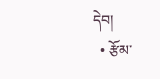དེབ།
  • རྩོམ་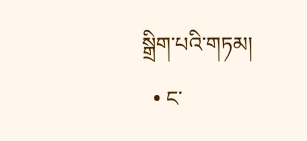སྒྲིག་པའི་གཏམ།
  • ང་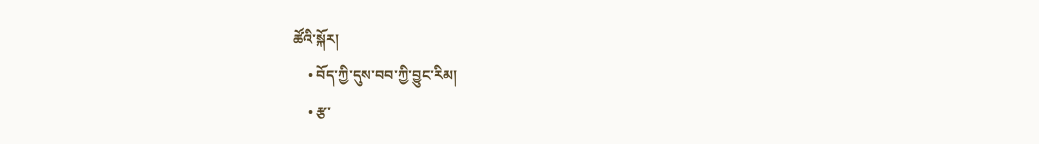ཚོའི་སྐོར།
    • བོད་ཀྱི་དུས་བབ་ཀྱི་བྱུང་རིམ།
    • རྩ་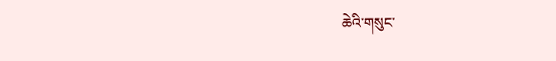ཆེའི་གསུང་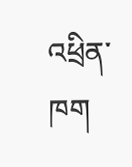འཕྲིན་ཁག